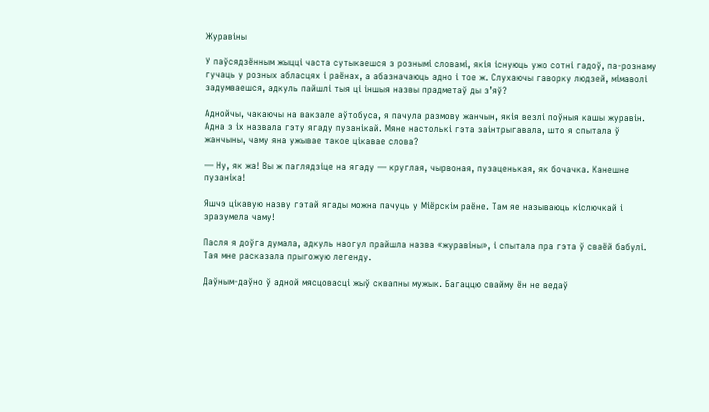Журавіны

У паўсядзённым жыцці часта сутыкаешся з рознымі словамі, якія існуюць ужо сотні гадоў, па-рознаму гучаць у розных абласцях і раёнах, а абазначаюць адно і тое ж. Слухаючы гаворку людзей, мімаволі задумваешся, адкуль пайшлі тыя ці іншыя назвы прадметаў ды з’яў?

Аднойчы, чакаючы на вакзале аўтобуса, я пачула размову жанчын, якія везлі поўныя кашы журавін. Адна з іх назвала гэту ягаду пузанікай. Мяне настолькі гэта заінтрыгавала, што я спытала ў жанчыны, чаму яна ужывае такое цікавае слова?

— Ну, як жа! Вы ж паглядзіце на ягаду — круглая, чырвоная, пузаценькая, як бочачка. Канешне пузаніка!

Яшчэ цікавую назву гэтай ягады можна пачуць у Міёрскім раёне. Там яе называюць кіслючкай і зразумела чаму!

Пасля я доўга думала, адкуль наогул прайшла назва «журавіны», і спытала пра гэта ў сваёй бабулі. Тая мне расказала прыгожую легенду.

Даўным-даўно ў адной мясцовасці жыў сквапны мужык. Багаццю свайму ён не ведаў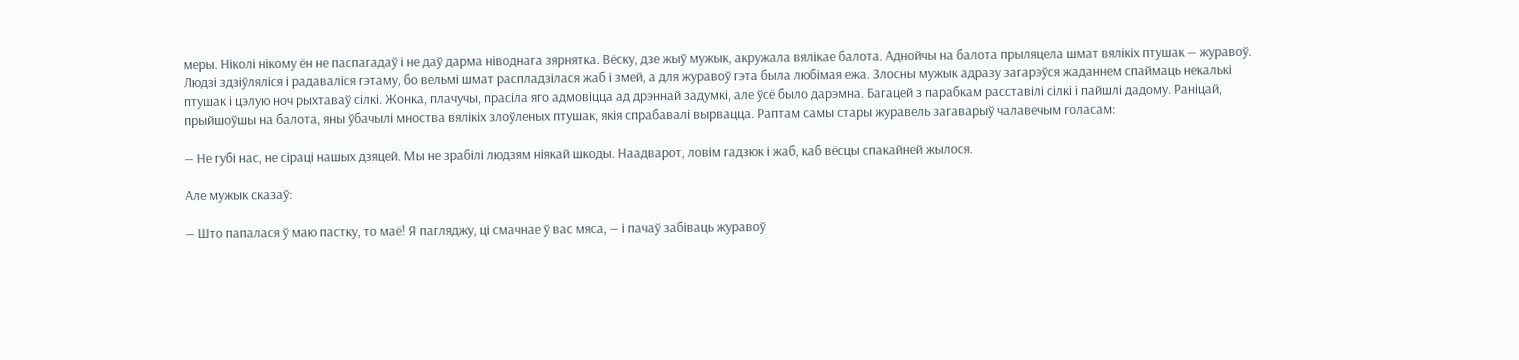меры. Ніколі нікому ён не паспагадаў і не даў дарма ніводнага зярнятка. Вёску, дзе жыў мужык, акружала вялікае балота. Аднойчы на балота прыляцела шмат вялікіх птушак — журавоў. Людзі здзіўляліся і радаваліся гэтаму, бо вельмі шмат распладзілася жаб і змей, а для журавоў гэта была любімая ежа. Злосны мужык адразу загарэўся жаданнем спаймаць некалькі птушак і цэлую ноч рыхтаваў сілкі. Жонка, плачучы, прасіла яго адмовіцца ад дрэннай задумкі, але ўсё было дарэмна. Багацей з парабкам расставілі сілкі і пайшлі дадому. Раніцай, прыйшоўшы на балота, яны ўбачылі мноства вялікіх злоўленых птушак, якія спрабавалі вырвацца. Раптам самы стары журавель загаварыў чалавечым голасам:

— Не губі нас, не сіраці нашых дзяцей. Мы не зрабілі людзям ніякай шкоды. Наадварот, ловім гадзюк і жаб, каб вёсцы спакайней жылося.

Але мужык сказаў:

— Што папалася ў маю пастку, то маё! Я пагляджу, ці смачнае ў вас мяса, — і пачаў забіваць журавоў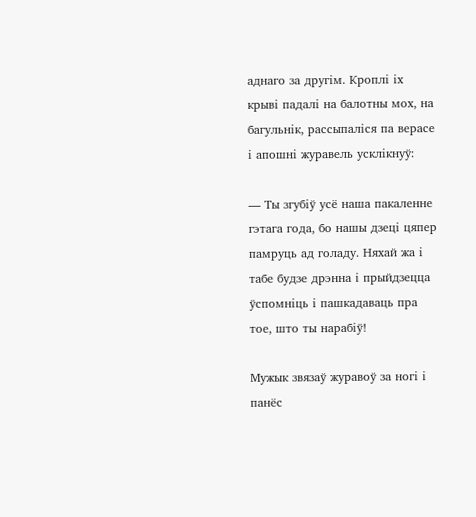аднаго за другім. Кроплі іх крыві падалі на балотны мох, на багульнік, рассыпаліся па верасе і апошні журавель усклікнуў:

— Ты згубіў усё наша пакаленне гэтага года, бо нашы дзеці цяпер памруць ад голаду. Няхай жа і табе будзе дрэнна і прыйдзецца ўспомніць і пашкадаваць пра тое, што ты нарабіў!

Мужык звязаў журавоў за ногі і панёс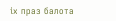іх праз балота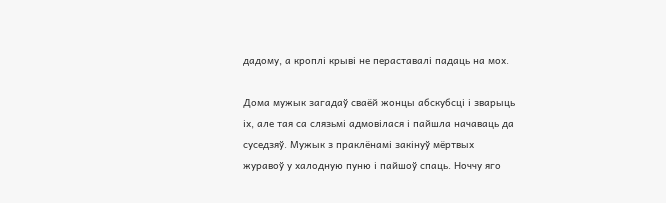дадому, а кроплі крыві не пераставалі падаць на мох.

Дома мужык загадаў сваёй жонцы абскубсці і зварыць іх, але тая са слязьмі адмовілася і пайшла начаваць да суседзяў. Мужык з праклёнамі закінуў мёртвых журавоў у халодную пуню і пайшоў спаць. Ноччу яго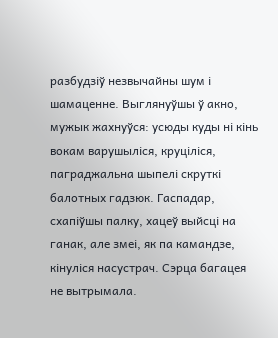разбудзіў незвычайны шум і шамаценне. Выглянуўшы ў акно, мужык жахнуўся: усюды куды ні кінь вокам варушыліся, круціліся, паграджальна шыпелі скруткі балотных гадзюк. Гаспадар, схапіўшы палку, хацеў выйсці на ганак, але змеі, як па камандзе, кінуліся насустрач. Сэрца багацея не вытрымала.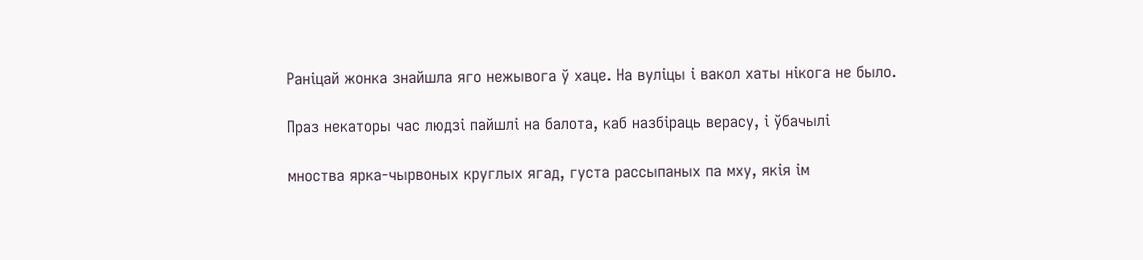Раніцай жонка знайшла яго нежывога ў хаце. На вуліцы і вакол хаты нікога не было.

Праз некаторы час людзі пайшлі на балота, каб назбіраць верасу, і ўбачылі

мноства ярка-чырвоных круглых ягад, густа рассыпаных па мху, якія ім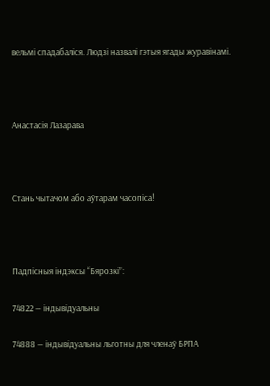вельмі спадабаліся. Людзі назвалі гэтыя ягады журавінамі.



Анастасія Лазарава



Стань чытачом або аўтарам часопіса!



Падпісныя індэксы “Бярозкі”:

74822 — індывідуальны

74888 — індывідуальны льготны для членаў БРПА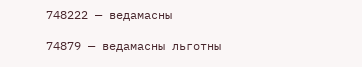748222 — ведамасны

74879 — ведамасны льготны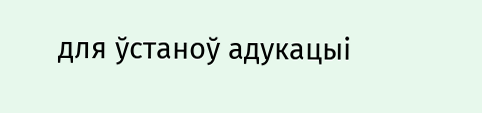для ўстаноў адукацыі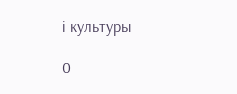і культуры

0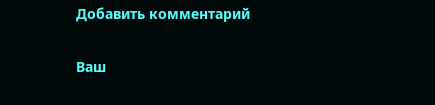Добавить комментарий

Ваш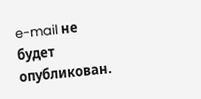e-mail не будет опубликован.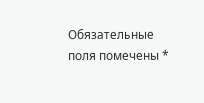Обязательные поля помечены *